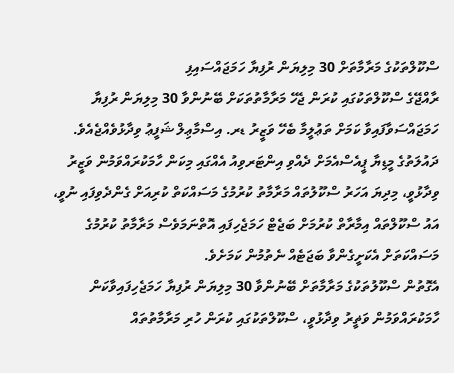ސްކޫލްތަކުގެ މަރާމާތަށް 30 މިލިޔަން ރުފިޔާ ހަމަޖައްސައިފި
ރާއްޖޭގެ ސްކޫލްތަކުގައި ކުރަން ޖެހޭ މަރާމާތުތަކަށް ބޭނުންވާ 30 މިލިޔަން ރުފިޔާ ހަމަޖައްސަވާފައިވާ ކަމަށް ތަޢުލީމާ ބެހޭ ވަޒީރު ޑރ. އިސްމާޢިލް ޝަފީޢު ވިދާޅުވެއްޖެއެވެ.
ދައުލަތުގެ މީޑިޔާ ޕީއެސްއެމަށް ދެއްވި އިންޓަރވިއު އެއްގައި މިކަން ހާމަކުރައްވަމުން ވަޒީރު ވިދާޅުވީ، މިދިޔަ އަހަރު ސްކޫލުތައް މަރާމާތު ކުރުމުގެ މަސައްކަތް ކުރިއަށް ގެންދެވިފައި ނުވީ، އައު ސްކޫލްތައް އިމާރާތް ކުރުމަށް ބަޖެޓް ހަމަޖެހިފައި އޮތްނަމަވެސް މަރާމާތު ކުރުމުގެ މަސައްކަތަށް އެކަށީގެންވާ ބަޖަޓެއް ނެތުމުން ކަމަށެވެ.
އެގޮތުން ސްކޫލުތަކުގެ މަރާމާތަށް ބޭނުންވާ 30 މިލިޔަން ރުފިޔާ ހަމަޖެހިފައިވާކަން ހާމަކުރައްވަމުން ވަޡީރު ވިދާޅުވީ، ސްކޫލްތަކުގައި ކުރަން ހުރި މަރާމާތުތައް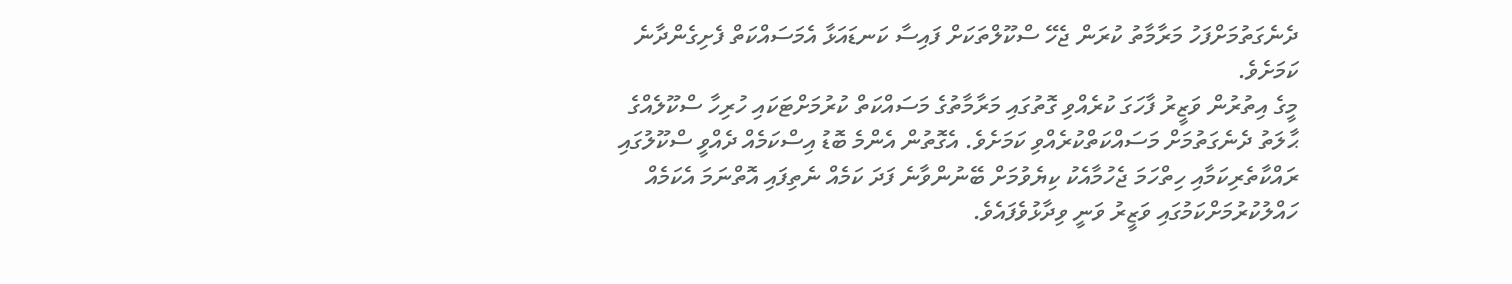ދެނެގަތުމަށްފަހު މަރާމާތު ކުރަން ޖެހޭ ސްކޫލްތަކަށް ފައިސާ ކަނޑައަޅާ އެމަސައްކަތް ފެށިގެންދާނެ ކަމަށެވެ.
މީގެ އިތުރުން ވަޒީރު ފާހަގަ ކުރެއްވި ގޮތުގައި މަރާމާތުގެ މަސައްކަތް ކުރުމަށްޓަކައި ހުރިހާ ސްކޫލެއްގެ ޙާލަތު ދެނެގަތުމަށް މަސައްކަތްކުރެއްވި ކަމަށެވެ. އެގޮތުން އެންމެ ބޮޑު އިސްކަމެއް ދެއްވީ ސްކޫލުގައި ރައްކާތެރިކަމާއި ހިތްހަމަ ޖެހުމާއެކު ކިޔެވުމަށް ބޭނުންވާނެ ފަދަ ކަމެއް ނެތިފައި އޮތްނަމަ އެކަމެއް ހައްލުކުރުމަށްކަމުގައި ވަޒީރު ވަނީ ވިދާޅުވެފައެވެ.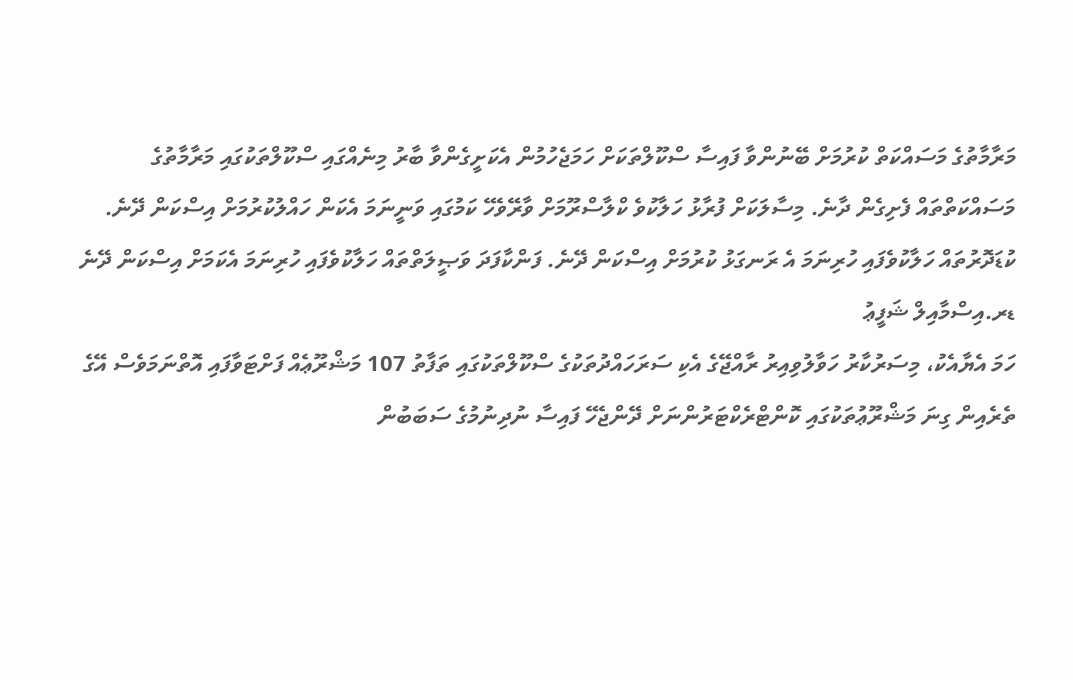މަރާމާތުގެ މަސައްކަތް ކުރުމަށް ބޭނުންވާ ފައިސާ ސްކޫލްތަކަށް ހަމަޖެހުމުން އެކަށީގެންވާ ބާރު މިނެއްގައި ސްކޫލްތަކުގައި މަރާމާތުގެ މަސައްކަތްތައް ފެށިގެން ދާނެ. މިސާލަކަށް ފުރާޅު ހަލާކުވެ ކްލާސްރޫމަށް ވާރޭވެހޭ ކަމުގައި ވަނީނަމަ އެކަން ހައްލުކުރުމަށް އިސްކަން ދޭނެ. ކުޑަދޮރުތައް ހަލާކުވެފައި ހުރިނަމަ އެ ރަނގަޅު ކުރުމަށް އިސްކަން ދޭނެ. ފަންކާފަދަ ވަޞީލަތްތައް ހަލާކުވެފައި ހުރިނަމަ އެކަމަށް އިސްކަން ދޭނެ
ޑރ.އިސްމާއިލް ޝަފީޢު
ހަމަ އެޔާއެކު، މިސަރުކާރު ހަވާލުވިއިރު ރާއްޖޭގެ އެކި ސަރަހައްދުތަކުގެ ސްކޫލްތަކުގައި ތަފާތު 107 މަޝްރޫޢެއް ފަށްޓަވާފައި އޮތްނަމަވެސް އޭގެ ތެރެއިން ގިނަ މަޝްރޫޢުތަކުގައި ކޮންޓްރެކްޓަރުންނަށް ދޭންޖެހޭ ފައިސާ ނުދިނުމުގެ ސަބަބުން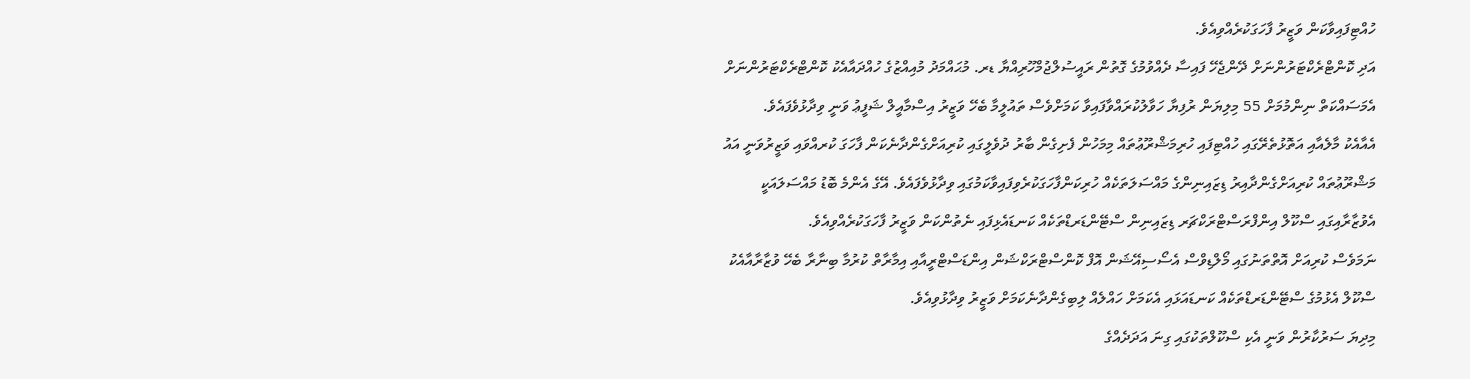ހުއްޓިފައިވާކަން ވަޒީރު ފާހަގަކުރެއްވިއެވެ.
އަދި ކޮންޓްރެކްޓަރުންނަށް ދޭންޖެހޭ ފައިސާ ދެއްވުމުގެ ގޮތުން ރައީސުލްޖުމްހޫރިއްޔާ ޑރ. މުޙައްމަދު މުއިއްޒުގެ ހުއްދައާއެކު ކޮންޓްރެކްޓަރުންނަށް އެމަސައްކަތް ނިންމުމަށް 55 މިލިޔަން ރުފިޔާ ހަވާލުކުރައްވާފައިވާ ކަމަށްވެސް ތައުލީމާ ބެހޭ ވަޒީރު އިސްމާއީލް ޝަފީޢު ވަނީ ވިދާޅުވެފައެވެ.
އެއާއެކު މާލެއާއި އަތޮޅުތެރޭގައި ހުއްޓިފައި ހުރިމަޝްރޫޢުތައް މިމަހުން ފެށިގެން ބާރު ދުވެލީގައި ކުރިއަށްގެންދާނެކަން ފާހަގަ ކުރއްވައި ވަޒީރުވަނީ އައު މަޝްރޫޢުތައް ކުރިއަށްގެންދާއިރު ޑިޒައިނިންގެ މައްސަލަތަކެއް ހުރިކަންފާހަގަކުރެވިފައިވާކަމުގައި ވިދާޅުވެފައެވެ. އޭގެ އެންމެ ބޮޑު މައްސަލައަކީ އެވުޒާރާއިގައި ސްކޫލް އިންފްރަސްޓްރަކްޗަރ ޑިޒައިނިން ސްޓޭންޑަރޑްތަކެއް ކަނޑައެޅިފައި ނެތުންކަން ވަޒީރު ފާހަގަކުރެއްވިއެވެ.
ނަމަވެސް ކުރިއަށް އޮތްތަނުގައި މޯލްޑިވްސް އެސޯސިއޭޝަން އޮފް ކޮންސްޓްރަކްޝަން އިންޑަސްޓްރީއާއި އިމާރާތް ކުރުމާ ބިނާރާ ބެހޭ ވުޒާރާއާއެކު ސްކޫލް އެޅުމުގެ ސްޓޭންޑަރޑްތަކެއް ކަނޑައަޅައި އެކަމަށް ހައްލެއް ލިބިގެންދާނެކަމަށް ވަޒީރު ވިދާޅުވިއެވެ.
މިދިޔަ ސަރުކާރުން ވަނީ އެކި ސްކޫލްތަކުގައި ގިނަ އަދަދެއްގެ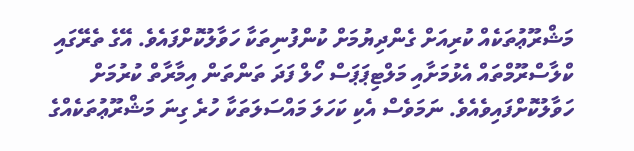މަޝްރޫޢުތަކެއް ކުރިއަށް ގެންދިޔުމަށް ކުންފުނިތަކާ ހަވާލުކޮށްފައެވެ. އޭގެ ތެރޭގައި ކްލާސްރޫމްތައް އެޅުމަށާއި މަލްޓިޕަޕަސް ހޯލް ފަދަ ތަންތަން އިމާރާތް ކުރުމަށް ހަވާލުކޮށްފައިވެއެވެ. ނަމަވެސް އެކި ކަހަލަ މައްސަލަތަކާ ހުރެ ގިނަ މަޝްރޫޢުތަކެއްގެ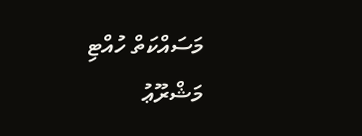މަސައްކަތް ހުއްޓި މަޝްރޫޢު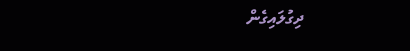ދިގުލައިގެން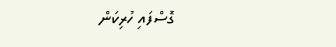ގޮސްފައި ހުރިކަން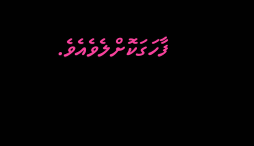ފާހަގަކޮށްލެވެއެވެ.